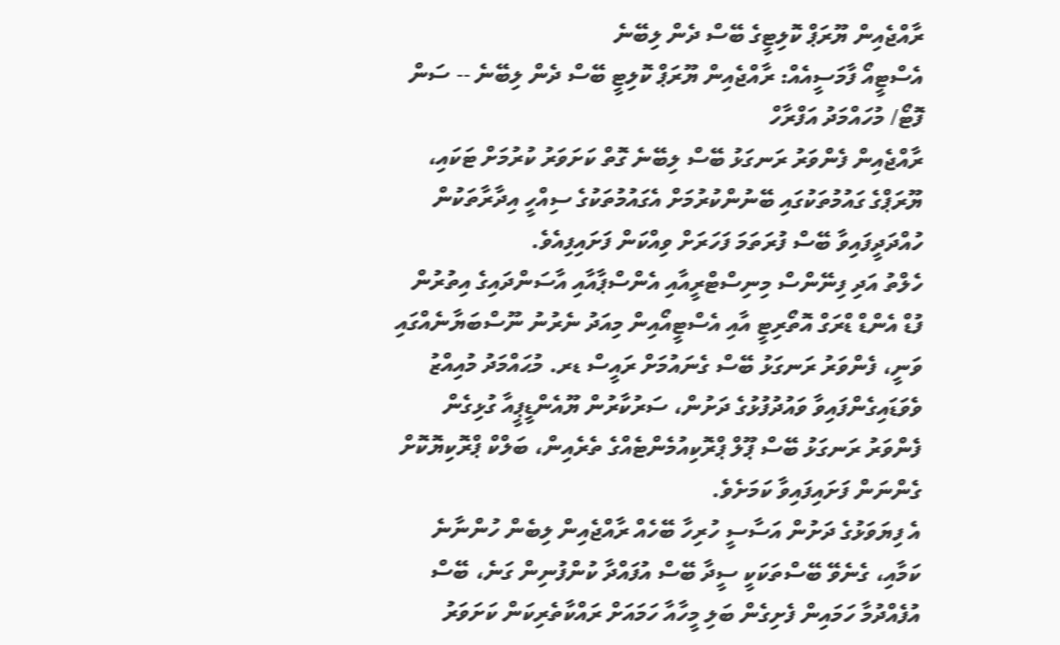ރާއްޖެއިން ޔޫރަޕް ކޮލިޓީގެ ބޭސް ދެން ލިބޭނެ
އެސްޓީއޯ ފާމަސީއެއް: ރާއްޖެއިން ޔޫރަޕް ކޮލިޓީ ބޭސް ދެން ލިބޭނެ -- ސަން ފޮޓޯ/ މުހައްމަދު އަފްރާހް
ރާއްޖެއިން ފެންވަރު ރަނގަޅު ބޭސް ލިބޭނެ ގޮތް ކަށަވަރު ކުރުމަށް ޓަކައި، ޔޫރަޕްގެ ގައުމުތަކުގައި ބޭނުންކުރުމަށް އެގައުމުތަކުގެ ސިއްހީ އިދާރާތަކުން ހުއްދަދީފައިވާ ބޭސް ފުރަތަމަ ފަހަރަށް ވިއްކަން ފަށައިފިއެވެ.
ހެލްތު އަދި ފިނޭންސް މިނިސްޓްރީއާއި އެންސްޕާއާއި އާސަންދައިގެ އިތުރުން ފުޑް އެންޑް ޑްރަގް އޮތޯރިޓީ އާއި އެސްޓީއޯއިން މިއަދު ނެރުނު ނޫސްބަޔާނެއްގައި ވަނީ، ފެންވަރު ރަނގަޅު ބޭސް ގެނައުމަށް ރައީސް ޑރ. މުޙައްމަދު މުއިއްޒު ވެވަޑައިގެންފައިވާ ވައުދުފުޅުގެ ދަށުން، ސަރުކާރުން ޔޫއެންޑީޕީއާ ގުޅިގެން ފެންވަރު ރަނގަޅު ބޭސް ޕޫލް ޕްރޮކިއުމެންޓެއްގެ ތެރެއިން، ބަލްކް ޕްރޮކިޔޮކޮށް ގެންނަން ފަށައިފައިވާ ކަމަށެވެ.
އެ ފިޔަވަޅުގެ ދަށުން އަސާސީ ހުރިހާ ބޭހެއް ރާއްޖެއިން ލިބެން ހުންނާނެ ކަމާއި، ގެނެވޭ ބޭސްތަކަކީ ސީދާ ބޭސް އުފައްދާ ކުންފުނިން ގަނެ، ބޭސް އުފެއްދުމާ ހަމައިން ފެށިގެން ބަލި މީހާއާ ހަމައަށް ރައްކާތެރިކަން ކަށަވަރު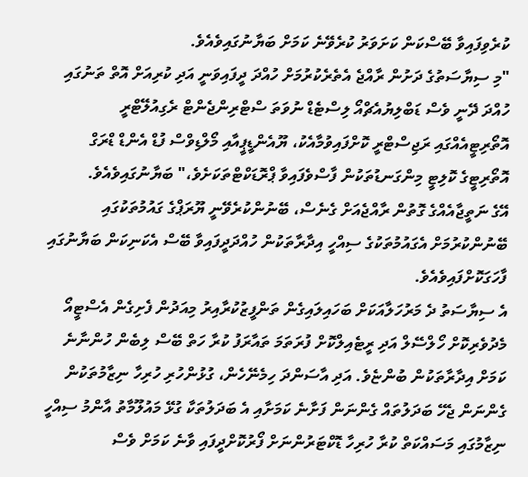ކުރެވިފައިވާ ބޭސްކަން ކަށަވަރު ކުރެވޭނެ ކަމަށް ބަޔާނުގައިވެއެވެ.
"މި ސިޔާސަތުގެ ދަށުން ރާއްޖެ އެތެރެކުރުމަށް ހުއްދަ ދީފައިވަނީ އަދި ކުރިއަށް އޮތް ތަނުގައި ހުއްދަ ދޭނީ ވެސް ޑަބްލިޔުއެޗްއޯ ލިސްޓެޑް ނުވަތަ ސްޓްރިންޖެންޓް ރެގިއުލޭޓްރީ އޮތޯރިޓީއެއްގައި ރަޖިސްޓްރީ ކޮށްފައިވުމާއެކު، ޔޫއެންޑީޕީއާއި މޯލްޑިވްސް ފުޑް އެންޑް ޑްރަގް އޮތޯރިޓީގެ ކޮލިޓީ މިންގަނޑުތަކުން ފާސްވެފައިވާ ޕްރޮޑަކްޓްތަކަށެވެ،" ބަޔާނުގައިވެއެވެ.
އޭގެ ނަތީޖާއެއްގެ ގޮތުން ރާއްޖެއަށް ގެނެސް، ބޭނުންކުރެވޭނީ ޔޫރަޕްގެ ގައުމުތަކުގައި ބޭނުންކުރުމަށް އެގައުމުތަކުގެ ސިއްހީ އިދާރާތަކުން ހުއްދަދީފައިވާ ބޭސް އެކަނިކަން ބަޔާނުގައި ފާހަގަކޮށްފައިވެއެވެ.
އެ ސިޔާސަތު ދެ މަރުހަލާއަކަށް ބަހައިލައިގެން ތަންފީޒުކުރާއިރު މިއަދުން ފެށިގެން އެސްޓީއޯ މެދުވެރިކޮށް ހޯލްސޭލް އަދި ރީޓެއިލްކޮށް ފުރަތަމަ ތައާރަފު ކުރާ ހަތް ބޭސް ލިބެން ހުންނާނެ ކަމަށް އިދާރާތަކުން ބުންޏެވެ. އަދި އާސަންދަ ހިމެނޭހެން، ގުޅުންހުރި ހުރިހާ ނިޒާމުތަކުން ގެންނަން ޖެހޭ ބަދަލުތައް ގެންނަން ފަށާނެ ކަމަށާއި އެ ބަދަލުތަކާ ގުޅޭ މައުލޫމާތު އާންމު ސިއްހީ ނިޒާމުގައި މަސައްކަތް ކުރާ ހުރިހާ ޑޮކްޓަރުންނަށް ފޯރުކޮށްދީފައި ވާނެ ކަމަށް ވެސް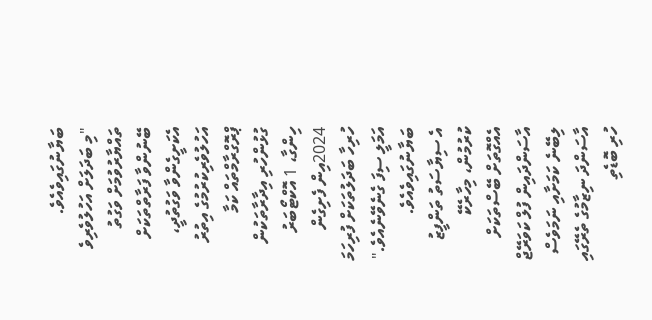ބަޔާނުގައިވެއެވެ.
"މި ބަދަލަށް އަހުލުވެރިވެ ތައްޔާރުވުމަށް ވަގުތު ބޭނުންވާ ފަރާތްތަކަށް އެކަށީގެންވާ ވަގުތުދީ، އަހުލުވެރިކުރުމުގެ އިތުރު ޕްރޮގްރާމްތައް ކަމާ ގުޅުންހުރި އިދާރާތަކުން ހިންގާ، 1 އޮކްޓޯބަރު 2024އިން ފެށިގެން ހުރިހާ ބަދަލުތަކަށް ފުރިހަމަ އަމަލީ ސިފަ ގެނެވޭނެއެވެ." ބަޔާނުގައިވެއެވެ.
އެ ސިޔާސަތު ތަންފީޒު ކުރުމުން، މިހާރެކޭ އެއްގޮތަށް ބޭސްތަކަށް އާސަންދައިން ފުލް ކަވަރޭޖް ލިބޭނެ ކަމަށާއި ނަމަވެސް އާސަންދަ ނިޒާމުގެ ތެރޭގައި ހުރި ބޮޑެތި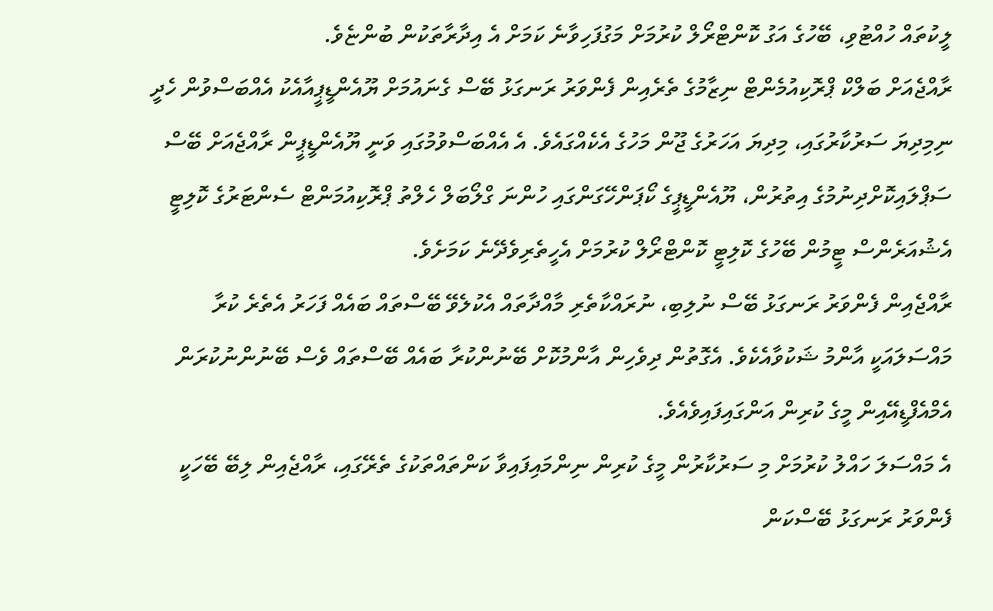ލީކުތައް ހުއްޓުވި، ބޭހުގެ އަގު ކޮންޓްރޯލް ކުރުމަށް މަގުފަހިވާނެ ކަމަށް އެ އިދާރާތަކުން ބުންޏެވެ.
ރާއްޖެއަށް ބަލްކް ޕްރޮކިއުމެންޓް ނިޒާމުގެ ތެރެއިން ފެންވަރު ރަނގަޅު ބޭސް ގެނައުމަށް ޔޫއެންޑީޕީއާއެކު އެއްބަސްވުން ހެދީ ނިމިދިޔަ ސަރުކާރުގައި، މިދިޔަ އަހަރުގެ ޖޫން މަހުގެ އެކެއްގައެވެ. އެ އެއްބަސްވުމުގައި ވަނީ ޔޫއެންޑީޕީން ރާއްޖެއަށް ބޭސް ސަޕްލައިކޮށްދިނުމުގެ އިތުރުން، ޔޫއެންޑީޕީގެ ކޯޕަންހޭގަންގައި ހުންނަ ގްލޯބަލް ހެލްތު ޕްރޮކިއުމަންޓް ސެންޓަރުގެ ކޮލިޓީ އެޝުއަރެންސް ޓީމުން ބޭހުގެ ކޮލިޓީ ކޮންޓްރޯލް ކުރުމަށް އެހީތެރިވެދޭނެ ކަމަށެވެ.
ރާއްޖެއިން ފެންވަރު ރަނގަޅު ބޭސް ނުލިބި، ނުރައްކާތެރި މާއްދާތައް އެކުލެވޭ ބޭސްތައް ބައެއް ފަހަރު އެތެރެ ކުރާ މައްސަލައަކީ އާންމު ޝަކުވާއެކެވެ. އެގޮތުން ދިވެހިން އާންމުކޮށް ބޭނުންކުރާ ބައެއް ބޭސްތައް ވެސް ބޭނުންނުކުރަން އެމްއެފްޑީއޭއިން މީގެ ކުރިން އަންގައިފައިވެއެވެ.
އެ މައްސަލަ ހައްލު ކުރުމަށް މި ސަރުކާރުން މީގެ ކުރިން ނިންމައިފައިވާ ކަންތައްތަކުގެ ތެރޭގައި، ރާއްޖެއިން ލިބޭ ބޭހަކީ ފެންވަރު ރަނގަޅު ބޭސްކަން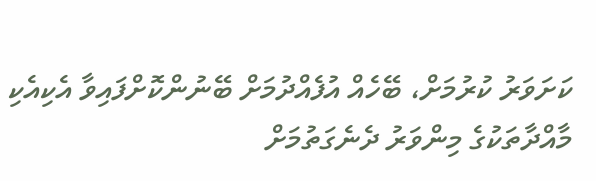ކަށަވަރު ކުރުމަށް، ބޭހެއް އުފެއްދުމަށް ބޭނުންކޮށްފައިވާ އެކިއެކި މާއްދާތަކުގެ މިންވަރު ދެނެގަތުމަށް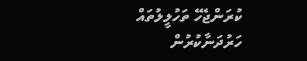ކުރަންޖެހޭ ތަހުލީލުތައް ހަރުދަނާކުރުން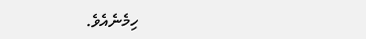ހިމެނެއެވެ.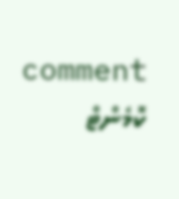comment ކޮމެންޓް